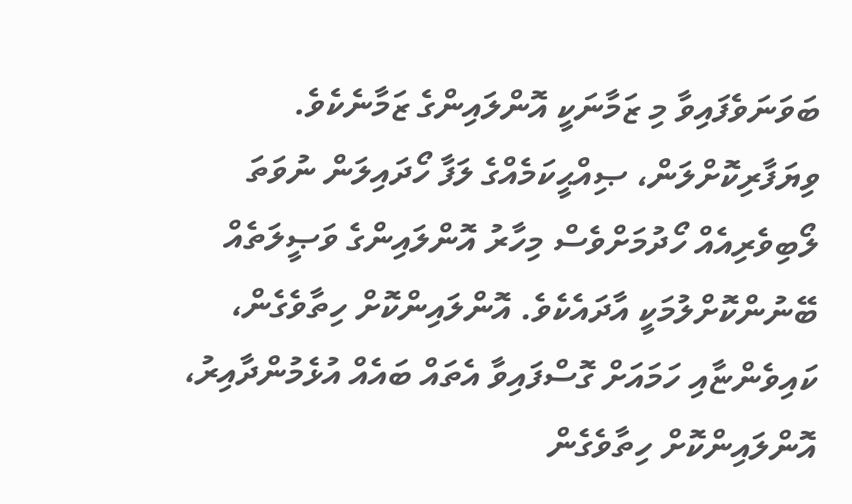ބަވަނަވެފައިވާ މި ޒަމާނަކީ އޮންލައިންގެ ޒަމާނެކެވެ. ވިޔަފާރިކޮށްލަން، ޞިއްޙީކަމެއްގެ ލަފާ ހޯދައިލަން ނުވަތަ ލޯބިވެރިއެއް ހޯދުމަށްވެސް މިހާރު އޮންލައިންގެ ވަޞީލަތެއް ބޭނުންކޮށްލުމަކީ އާދައެކެވެ. އޮންލައިންކޮށް ހިތާވެގެން، ކައިވެންޏާއި ހަމައަށް ގޮސްފައިވާ އެތައް ބައެއް އުޅެމުންދާއިރު، އޮންލައިންކޮށް ހިތާވެގެން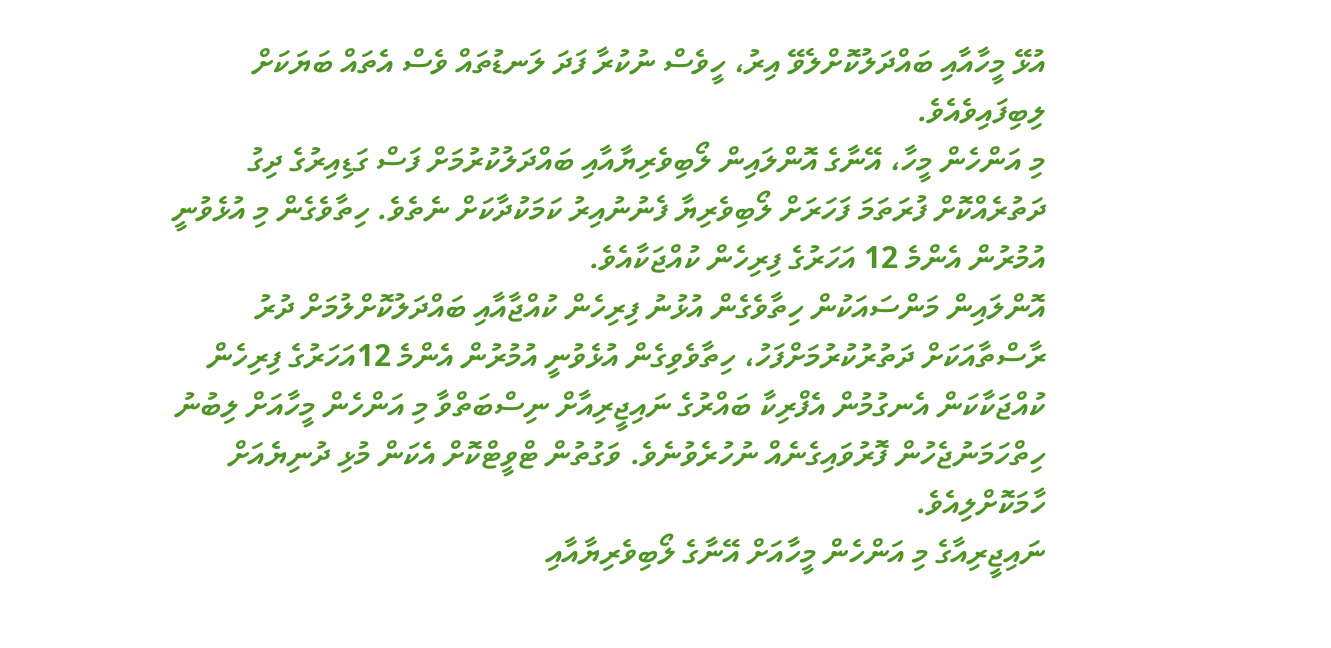އުޅޭ މީހާއާއި ބައްދަލުކޮށްލެވޭ އިރު، ހީވެސް ނުކުރާ ފަދަ ލަނޑުތައް ވެސް އެތައް ބަޔަކަށް ލިބިފައިވެއެވެ.
މި އަންހެން މީހާ، އޭނާގެ އޮންލައިން ލޯބިވެރިޔާއާއި ބައްދަލުކުރުމަށް ފަސް ގަޑިއިރުގެ ދިގު ދަތުރެއްކޮށް ފުރަތަމަ ފަހަރަށް ލޯބިވެރިޔާ ފެނުނުއިރު ކަމަކުދާކަށް ނެތެވެ. ހިތާވެގެން މި އުޅެވުނީ އުމުރުން އެންމެ 12 އަހަރުގެ ފިރިހެން ކުއްޖަކާއެވެ.
އޮންލައިން މަންސައަކުން ހިތާވެގެން އުޅުނު ފިރިހެން ކުއްޖާއާއި ބައްދަލުކޮށްލުމަށް ދުރު ރާސްތާއަކަށް ދަތުރުކުރުމަށްފަހު، ހިތާވެވިގެން އުޅެވުނީ އުމުރުން އެންމެ 12އަހަރުގެ ފިރިހެން ކުއްޖަކާކަން އެނގުމުން އެފްރިކާ ބައްރުގެ ނައިޖީރިއާށް ނިސްބަތްވާ މި އަންހެން މީހާއަށް ލިބުނު ހިތްހަމަނުޖެހުން ފޮރުވައިގެނެއް ނުހުރެވުނެވެ. ވަގުތުން ޓްވީޓްކޮށް އެކަން މުޅި ދުނިޔެއަށް ހާމަކޮށްލިއެވެ.
ނައިޖީރިއާގެ މި އަންހެން މީހާއަށް އޭނާގެ ލޯބިވެރިޔާއާއި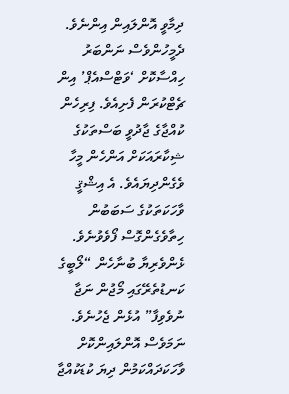ދިމާވީ އޮންލައިން އިންނެވެ. ދެމީހުންވެސް ނަންބަރު ހިއްސާކޮށް ‘ވަޓްސްއެޕް’ އިން ޗެޓްކުރަން ފެށިއެވެ. ފިރިހެން ކުއްޖާގެ ޖާދުވީ ބަސްތަކުގެ ޝިކާރައަކަށް އަންހެން މީހާ ވެގެންދިޔައެވެ. އެ އިޝްޤީ ވާހަކަތަކުގެ ސަބަބުން ހިތާވެގެންގޮސް ފޯވެވުނެވެ. ޅެންވެރިޔާ ބުނާހެން “ލޯބީގެ ކަނޑުތެރޭގައި މޯޖުން ނަޖާ ނުވެވިފާ” އުޅެން ޖެހުނެވެ. ނަމަވެސް އޮންލައިންކޮށް ވާހަކަދައްކަމުން ދިޔަ ކުޑަކުއްޖާ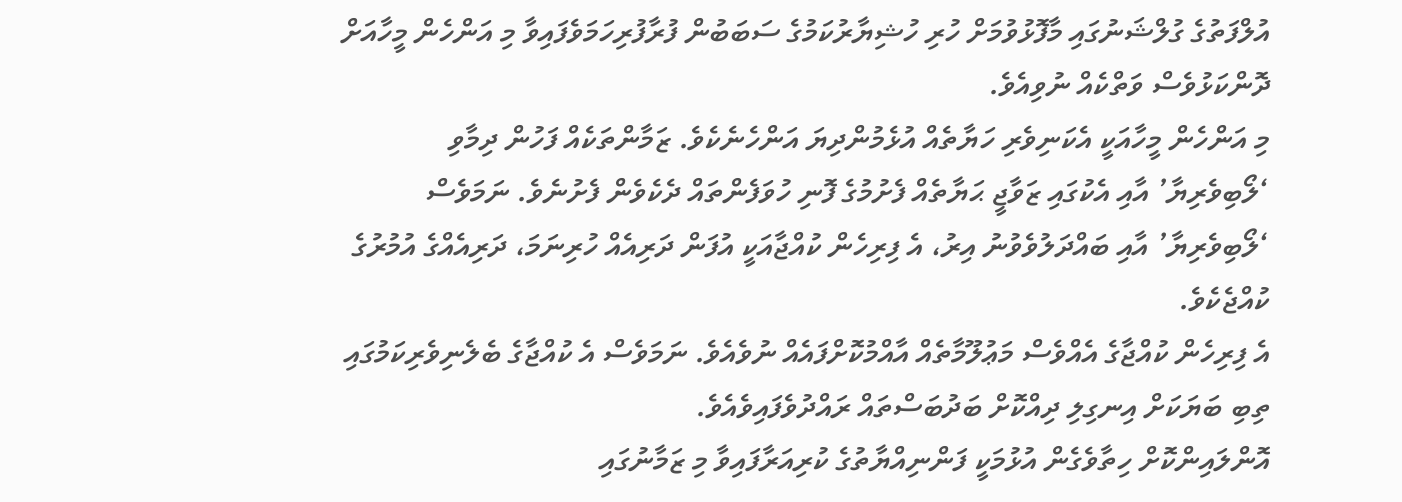އުލްފަތުގެ ގުލްޝަނުގައި މާފޮޅުވުމަށް ހުރި ހުޝިޔާރުކަމުގެ ސަބަބުން ފުރާފުރިހަމަވެފައިވާ މި އަންހެން މީހާއަށް ދޮންކަޅުވެސް ވަތްކެއް ނުވިއެވެ.
މި އަންހެން މީހާއަކީ އެކަނިވެރި ހަޔާތެއް އުޅެމުންދިޔަ އަންހެނެކެވެ. ޒަމާންތަކެއް ފަހުން ދިމާވި ‘ލޯބިވެރިޔާ’ އާއި އެކުގައި ޒަވާޖީ ޙަޔާތެއް ފެށުމުގެ ފޮނި ހުވަފެންތައް ދެކެވެން ފެށުނެވެ. ނަމަވެސް ‘ލޯބިވެރިޔާ’ އާއި ބައްދަލުވެވުނު އިރު، އެ ފިރިހެން ކުއްޖާއަކީ އުފަން ދަރިއެއް ހުރިނަމަ، ދަރިއެއްގެ އުމުރުގެ ކުއްޖެކެވެ.
އެ ފިރިހެން ކުއްޖާގެ އެއްވެސް މަޢުލޫމާތެއް އާއްމުކޮށްފައެއް ނުވެއެވެ. ނަމަވެސް އެ ކުއްޖާގެ ބެލެނިވެރިކަމުގައި ތިބި ބަޔަކަށް އިނގިލި ދިއްކޮށް ބަދުބަސްތައް ރައްދުވެފައިވެއެވެ.
އޮންލައިންކޮށް ހިތާވެގެން އުޅުމަކީ ފަންނިއްޔާތުގެ ކުރިއަރާފައިވާ މި ޒަމާނުގައި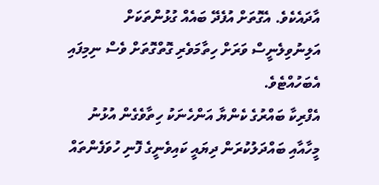އާދައެކެވެ. އެގޮތަށް އުފެދޭ ބައެއް ގުޅުންތަކަށް އަލިނުވިލެނީސް ވަރަށް ހިތާމަވެރި ގޮތްގޮތަށް ވެސް ނިމިފައި އެބަހުއްޓެވެ.
އެފްރިކާ ބައްރުގެ ކެންޔާ އަންހެނަކު ހިތާވެގެން އުޅުނު މީހާއާއި ބައްދަލުކުރަން ދިޔައީ ކައިވެނީގެ ފޮނި ހުވަފެންތައް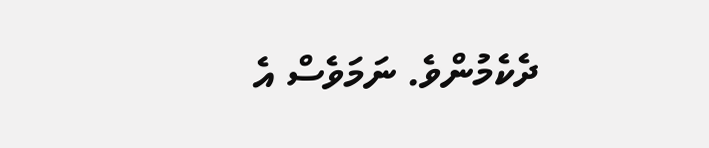ދެކެމުންވެ. ނަމަވެސް އެ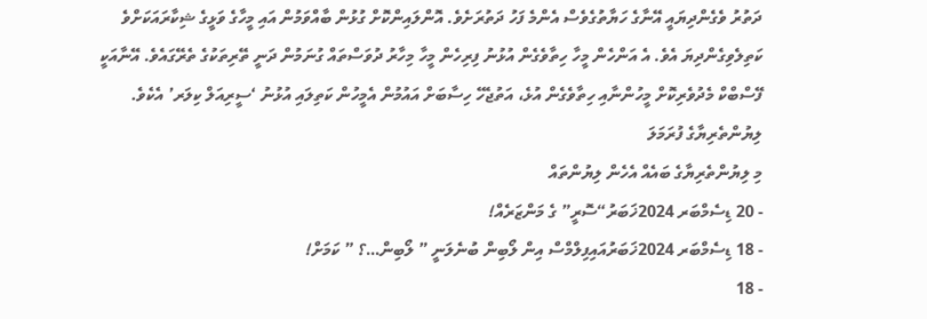ދަތުރު ވެގެންދިޔައީ އޭނާގެ ހަޔާތުގެވެސް އެންމެ ފަހު ދަތުރަށެވެ. އޮންލައިންކޮށް ގުޅުން ބާއްވަމުން އައި މީހާގެ ވަޅީގެ ޝިކާރައަކަށްވެ ކަތިލެވިގެންދިޔަ އެވެ. އެ އަންހެން މީހާ ހިތާވެގެން އުޅުނު ފިރިހެން މީހާ މިހާރު ދުވަސްތައް ގުނަމުން ދަނީ ތޭރިތަކުގެ ތެރޭގައެވެ. އޭނާއަކީ ފޭސްބްކް މެދުވެރިކޮށް މީހުންނާއި ހިތާވެގެން އުޅެ، އަތުޖެހޭ ހިސާބަށް އައުމުން އެމީހުން ކަތިލައި އުޅުނު ‘ސީރިއަލް ކިލަރ’ އެކެވެ.
ލިޔުންތެރިޔާގެ ފުރަމަލަ
މި ލިޔުންތެރިޔާގެ ބައެއް އެހެން ލިޔުންތައް
- 20 ޑިސެމްބަރ 2024ޚަބަރު“ސޮރީ” ގެ މަންޒަރެއް!
- 18 ޑިސެމްބަރ 2024ޚަބަރުއައިފިލްމްސް އިން ލޯބިން ބުނެލަނީ ” ލޯބިން…؟ ” ކަމަށް!
- 18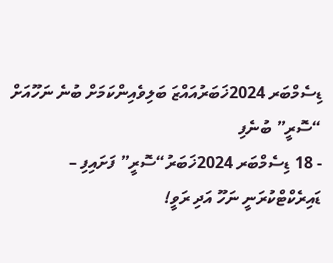ޑިސެމްބަރ 2024ޚަބަރުއައްޒަ ބަލިވެއިންކަމަށް ބުނެ ނަހޫއަށް “ސޮރީ” ބުނެފި
- 18 ޑިސެމްބަރ 2024ޚަބަރު“ސޮރީ” ފަށައިފި – ޑައިރެކްޓްކުރަނީ ނަހޫ އަދި ރަވީ!